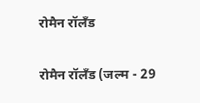रोमैन रॉलॅंड

रोमैन रॉलॅंड (जल्म - 29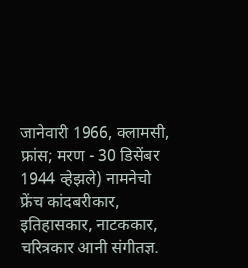जानेवारी 1966, क्लामसी, फ्रांस; मरण - 30 डिसेंबर 1944 व्हेझले) नामनेचो फ्रेंच कांदबरीकार, इतिहासकार, नाटककार, चरित्रकार आनी संगीतज्ञ.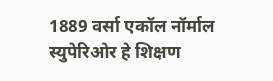1889 वर्सा एकॉल नॉर्माल स्युपेरिओर हे शिक्षण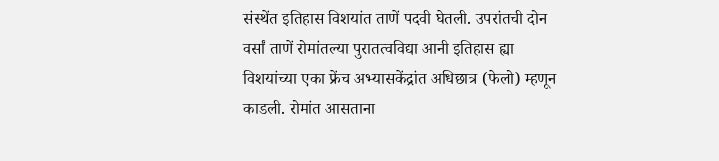संस्थेंत इतिहास विशयांत ताणें पदवी घेतली. उपरांतची दोन वर्सां ताणें रोमांतल्या पुरातत्वविद्या आनी इतिहास ह्या विशयांच्या एका फ्रेंच अभ्यासकेंद्रांत अधिछात्र (फेलो) म्हणून काडली. रोमांत आसताना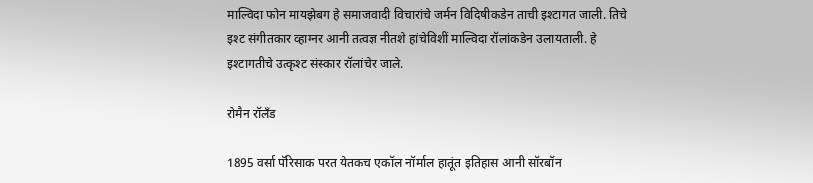माल्विदा फोन मायझेबग हे समाजवादी विचारांचे जर्मन विदिषीकडेन ताची इश्टागत जाली. तिचे इश्ट संगीतकार व्हाग्नर आनी तत्वज्ञ नीतशे हांचेविशीं माल्विदा रॉलांकडेन उलायताली. हे इश्टागतीचे उत्कृश्ट संस्कार रॉलांचेर जाले.

रोमैन रॉलॅंड

1895 वर्सा पॅरिसाक परत येतकच एकॉल नॉर्माल हातूंत इतिहास आनी सॉरबॉन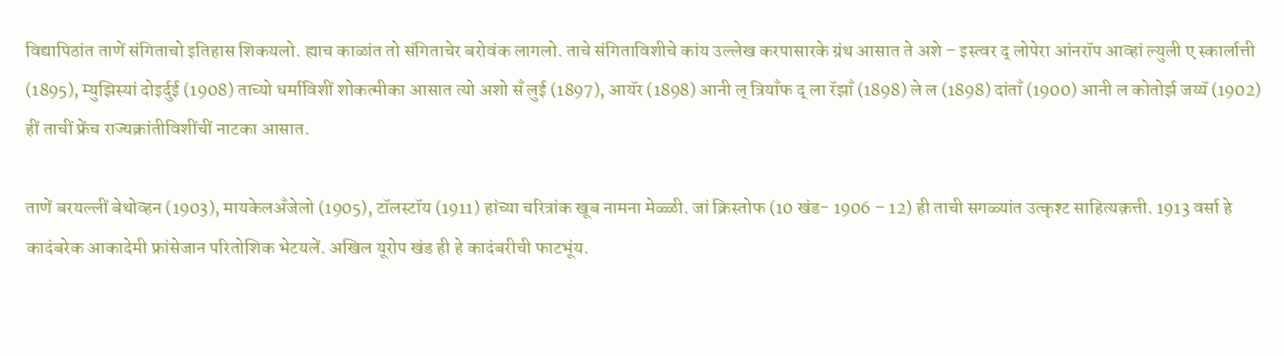विद्यापिठांत ताणें संगिताचो इतिहास शिकयलो. ह्याच काळांत तो संगिताचेर बरोवंक लागलो. ताचे संगिताविशीचे कांय उल्लेख करपासारके ग्रंथ आसात ते अशे – इस्त्वर द् लोपेरा आंनरॉप आव्हां ल्युली ए स्कार्लात्ती (1895), म्युझिस्यां दोइर्दुई (1908) ताच्यो धर्माविशीं शोकत्मीका आसात त्यो अशो सँ लुई (1897), आयॅर (1898) आनी ल् त्रियाँफ द् ला रॅझाँ (1898) ले ल (1898) दांताँ (1900) आनी ल कोतोर्झ जय्यॅ (1902) हीं ताचीं फ्रेंच राज्यक्रांतीविशींचीं नाटका आसात.

ताणें बरयल्लीं बेथोव्हन (1903), मायकेलअँजेलो (1905), टॉलस्टॉय (1911) हांच्या चरित्रांक खूब नामना मेळ्ळी. जां क्रिस्तोफ (10 खंड- 1906 – 12) ही ताची सगळ्यांत उत्कृश्ट साहित्यक़त्ती. 1913 वर्सा हे कादंबरेक आकादेमी फ्रांसेजान परितोशिक भेटयलें. अखिल यूरोप खंड ही हे कादंबरीची फाटभूंय.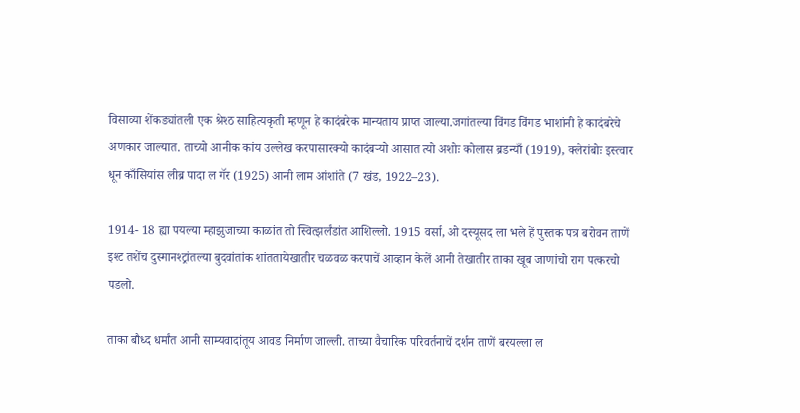विसाव्या शेंकड्यांतली एक श्रेश्ठ साहित्यकृती म्हणून हे कादंबरेक मान्यताय प्राप्त जाल्या.जगांतल्या विंगड विंगड भाशांनी हे कादंबरेचे अणकार जाल्यात. ताच्यो आनीक कांय उल्लेख करपासारक्यो कादंबऱ्यो आसात त्यो अशोः कोलास ब्रडन्याँ (1919), क्लेरांबोः इस्त्वार धून काँसियांस लीब्र पादा ल गॅर (1925) आनी लाम आंशांते (7 खंड, 1922–23).

1914- 18 ह्या पयल्या म्हाझुजाच्या काळांत तो स्वित्झर्लंडांत आशिल्लो. 1915 वर्सा, ओ दस्यूसद ला भले हें पुस्तक पत्र बरोवन ताणें इश्ट तशेंच दुस्मानश्ट्रांतल्या बुदवांतांक शांततायेखातीर चळवळ करपाचें आव्हान केलें आनी तेखातीर ताका खूब जाणांचो राग पत्करचो पडलो.

ताका बौध्द धर्मांत आनी साम्यवादांतूय आवड निर्माण जाल्ली. ताच्या वैचारिक परिवर्तनाचें दर्शन ताणें बरयल्ला ल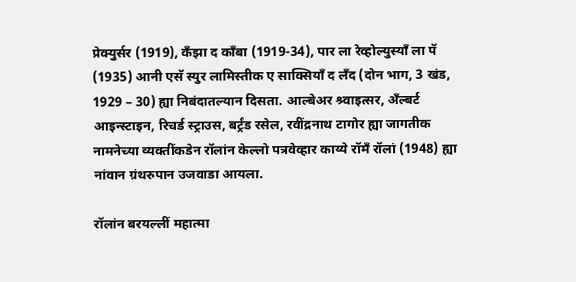प्रेक्युर्सर (1919), कँझा द काँबा (1919-34), पार ला रेव्होल्युस्याँ ला पॅ (1935) आनी एसॅ स्युर लामिस्तीक ए साक्सियाँ द लँद (दोन भाग, 3 खंड, 1929 – 30) ह्या निबंदातल्यान दिसता. आल्बेअर श्र्वाइत्सर, अँल्बर्ट आइन्स्टाइन, रिचर्ड स्ट्राउस, बर्ट्रंड रसेल, रवींद्रनाथ टागोर ह्या जागतीक नामनेच्या व्यक्तींकडेन रॉलांन केल्लो पत्रवेव्हार काय्ये रॉमँ रॉलां (1948) ह्या नांवान ग्रंथरुपान उजवाडा आयला.

रॉलांन बरयल्लीं महात्मा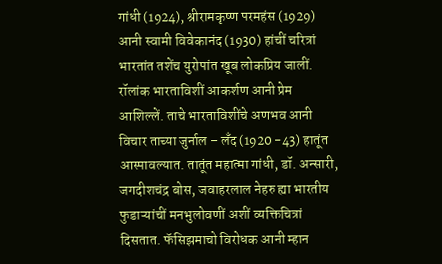गांधी (1924), श्रीरामकृष्ण परमहंस (1929) आनी स्वामी विवेकानंद (1930) हांचीं चरित्रां भारतांत तशेंच युरोपांत खूब लोकप्रिय जालीं. रॉलांक भारताविशीं आकर्शण आनी प्रेम आशिल्लें. ताचे भारताविशींचे अणभव आनी विचार ताच्या जुर्नाल – लँद (1920 -43) हातूंत आस्पावल्यात. तातूंत महात्मा गांधी, डॉ. अन्सारी, जगदीशचंद्र बोस, जवाहरलाल नेहरु ह्या भारतीय फुडाऱ्यांचीं मनभुलोवणीं अशीं व्यक्तिचित्रां दिसतात. फॅसिझमाचो विरोधक आनी म्हान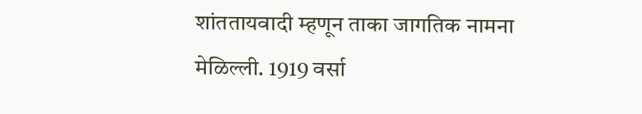शांततायवादी म्हणून ताका जागतिक नामना मेळिल्ली. 1919 वर्सा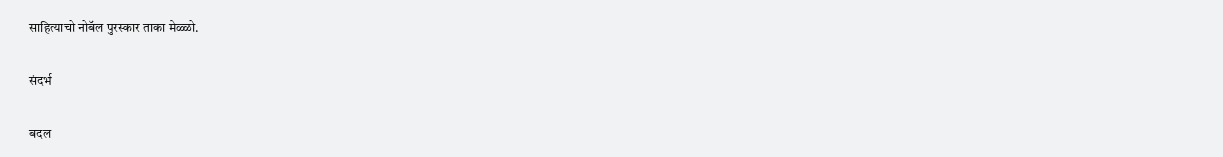साहित्याचो नोबॅल पुरस्कार ताका मेळ्ळो.

संदर्भ

बदल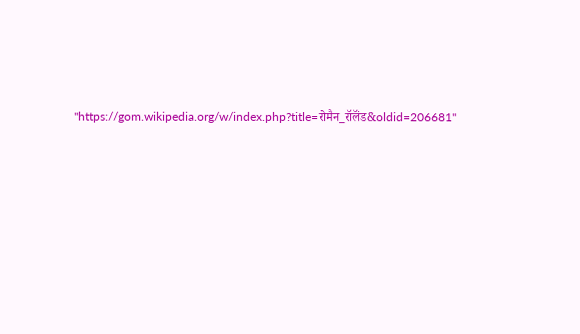"https://gom.wikipedia.org/w/index.php?title=रोमैन_रॉलॅंड&oldid=206681"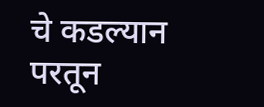चे कडल्यान परतून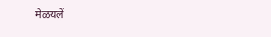मेळयलें